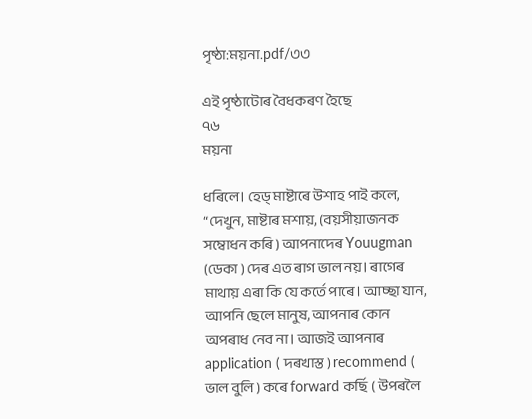পৃষ্ঠা:ময়না.pdf/৩৩

এই পৃষ্ঠাটোৰ বৈধকৰণ হৈছে
৭৬
ময়না

ধৰিলে। হেড্ মাষ্টাৰে উশাহ পাই কলে, “দেখুন, মাষ্টাৰ মশায়, (বয়সীয়াজনক সম্বোধন কৰি ) আপনাদেৰ Youugman (ডেকা ) দেৰ এত ৰাগ ভাল নয়। ৰাগেৰ মাথায় এৰা কি যে কৰ্তে পাৰে। আচ্ছা যান, আপনি ছেলে মানুষ, আপনাৰ কোন অপৰাধ নেব না। আজই আপনাৰ application ( দৰখাস্ত ) recommend ( ভাল বুলি ) কৰে forward কৰ্ছি ( উপৰলৈ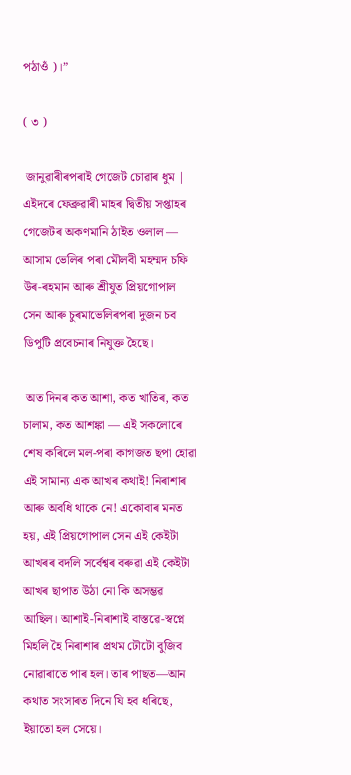পঠাওঁ )।”

( ৩ )

 জানুৱাৰীৰপৰাই গেজেট চোৱাৰ ধুম | এইদৰে ফেব্ৰুৱাৰী মাহৰ দ্বিতীয় সপ্তাহৰ গেজেটৰ অকণমানি ঠাইত ওলাল — আসাম ভেলিৰ পৰা মৌলবী মহম্মদ চফি উৰ-ৰহমান আৰু শ্ৰীযুত প্ৰিয়গোপাল সেন আৰু চুৰমাভেলিৰপৰা দুজন চব ডিপুটি প্ৰবেচনাৰ নিযুক্ত হৈছে।

 অত দিনৰ কত আশা, কত খাতিৰ, কত চালাম, কত আশঙ্কা — এই সকলোৰে শেষ কৰিলে মল-পৰা কাগজত ছপা হোৱা এই সামান্য এক আখৰ কথাই! নিৰাশাৰ আৰু অবধি থাকে নে! একোবাৰ মনত হয়, এই প্ৰিয়গোপাল সেন এই কেইটা আখৰৰ বদলি সৰ্বেশ্বৰ বৰুৱা এই কেইটা আখৰ ছাপাত উঠা নো কি অসম্ভৱ আছিল। আশাই-নিৰাশাই বাস্তৱে-স্বপ্নে মিহলি হৈ নিৰাশাৰ প্ৰথম ঢৌটো বুজিব নোৱাৰাতে পাৰ হল। তাৰ পাছত—আন কথাত সংসাৰত দিনে যি হব ধৰিছে, ইয়াতো হল সেয়ে।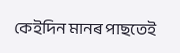কেইদিন মানৰ পাছতেই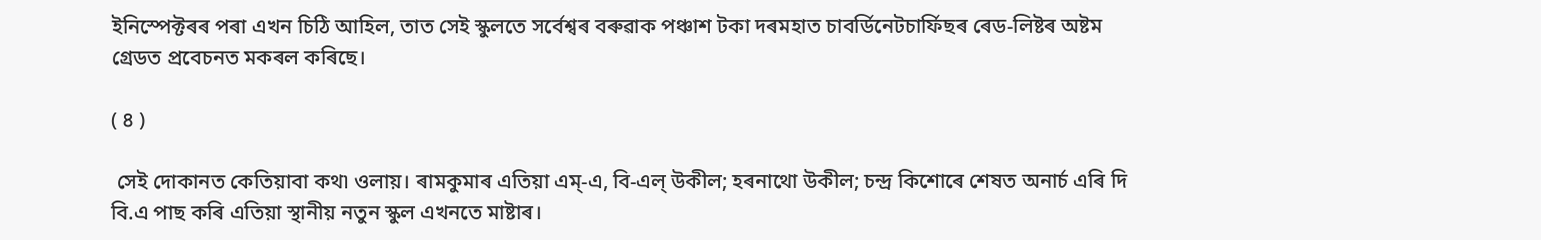ইনিস্পেক্টৰৰ পৰা এখন চিঠি আহিল, তাত সেই স্কুলতে সৰ্বেশ্বৰ বৰুৱাক পঞ্চাশ টকা দৰমহাত চাবৰ্ডিনেটচাৰ্ফিছৰ ৰেড-লিষ্টৰ অষ্টম গ্ৰেডত প্ৰবেচনত মকৰল কৰিছে।

( ৪ )

 সেই দোকানত কেতিয়াবা কথ৷ ওলায়। ৰামকুমাৰ এতিয়া এম্-এ, বি-এল্ উকীল; হৰনাথো উকীল; চন্দ্ৰ কিশোৰে শেষত অনাৰ্চ এৰি দি বি.এ পাছ কৰি এতিয়া স্থানীয় নতুন স্কুল এখনতে মাষ্টাৰ।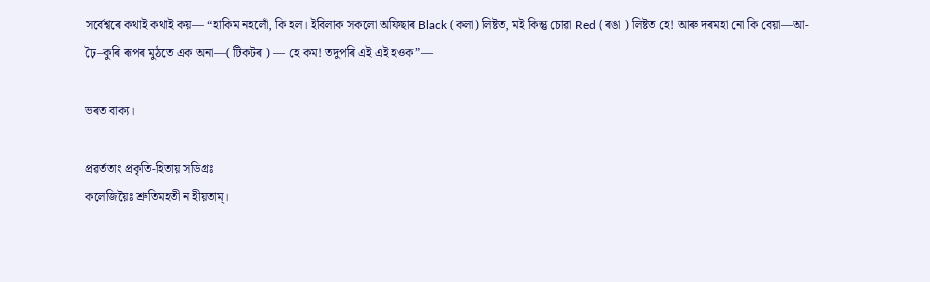সৰ্বেশ্বৰে কথাই কথাই কয়— “হাকিম নহলোঁ, কি হল। ইবিলাক সকলো অফিছাৰ Black (কলা) লিষ্টত, মই কিন্তু চোৱা Red ( ৰঙা ) লিষ্টত হে! আৰু দৰমহা নো কি বেয়া—আ- ঢ়ৈ–কুৰি ৰূপৰ মুঠতে এক অনা—( টিকটৰ ) — হে কম! তদুপৰি এই এই হওক”—

ভৰত বাক্য।

প্ৰৱৰ্ততাং প্ৰকৃতি-হিতায় সডিগ্ৰঃ
কলেজিয়ৈঃ শ্ৰুতিমহতী ন হীয়তাম্।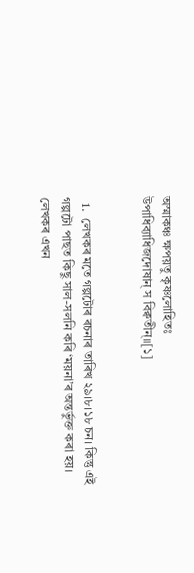অস্মাকঞ্চ ক্ষপয়তু কৃষ্ণলোহিতঃ
উপাধিব্যাধিজদোষান্ স বিক্বতীন্॥[১]


  1.  লেখকৰ মতে গল্পটোৰ ৰচনাৰ তাৰিখ ২৯।৮।১৮ চন। কিন্তু এই গল্পটো পাছত কিছু সাল-সলনি কৰি ‘ময়না’ৰ অন্তৰ্ভুক্ত কৰা হয়। লেখকৰ এখন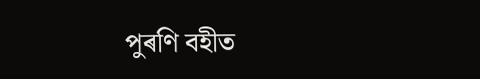পুৰণি বহীত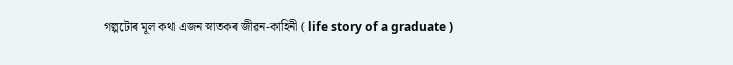গল্পটোৰ মূল কথা এজন স্নাতকৰ জীৱন-কাহিনী ( life story of a graduate )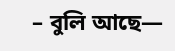– বুলি আছে—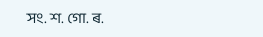সং. শ. গো. ৰ.